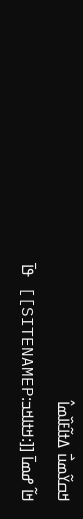ߞߛߌ߬ߘߎ߯ ߡߙߊ߬ߓߊ߰ߘߊ߮
ߞߊ߬ ߝߘߊ߫ [[:ߞߙߊߞߏ:SITENAMEP]] ߟߊ߫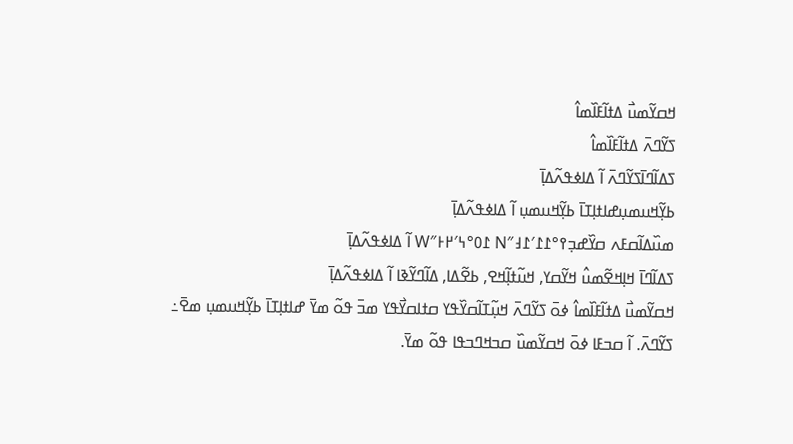ߞߛߌ߬ߘߎ߯ ߡߙߊ߬ߓߊ߰ߘߊ߮
ߖߌ߬ߣߍ߫ ߡߙߊ߬ߓߊ߰ߘߊ߮
ߖߡߊ߬ߣߊ߫ߖߌ߬ߣߍ߫ ߊ߬ ߡߊߦߟߍ߬ߡߊ߲߫
ߕߌ߲߬ߞߎߘߎ߲ߝߊߙߊ߲ߠߊ߫ ߕߌ߲߬ߞߎߘߎ߲ ߊ߬ ߡߊߦߟߍ߬ߡߊ߲߫
ߘߎ߰ߡߊ߬ߛߓߍ ߛߌ߰ߝߏ߲߉°߁߁′߁߃″N ߁߀°߆′߂߅″W ߊ߬ ߡߊߦߟߍ߬ߡߊ߲߫
ߖߡߊ߬ߣߊ߫ ߞߊ߲ߞߐ߬ߘߎ߮ ߞߌ߬ߛߌ, ߞߎ߬ߙߊ߲߬ߞߐ, ߕߐ߬ߡߊ, ߡߊ߬ߣߌ߬ߢߊ ߊ߬ ߡߊߦߟߍ߬ߡߊ߲߫
ߞߛߌ߬ߘߎ߯ ߡߙߊ߬ߓߊ߰ߘߊ߮ ߦߋ߫ ߖߌ߬ߣߍ߫ ߞߎ߲߬ߠߊ߬ߛߌ߰ߟߌ ߛߙߊߛߌ߯ߟߌ ߘߏ߫ ߟߋ߬ ߘߌ߫ ߝߊߙߊ߲ߠߊ߫ ߕߌ߲߬ߞߎߘߎ߲ ߘߐ߫߸ ߖߌ߬ߣߍ߫. ߊ߬ ߛߏߓߊ ߦߋ߫ ߞߛߌ߬ߘߎ߰ ߛߏߞߣߏߟߊ ߟߋ߬ ߘߌ߫.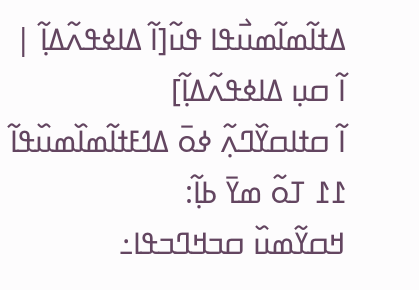ߡߙߊ߬ߘߊ߬ߘߎ߯ߟߊ ߟߎ߬[ߊ߬ ߡߊߦߟߍ߬ߡߊ߲߬ | ߊ߬ ߛߎ߲ ߡߊߦߟߍ߬ߡߊ߲߬]
ߊ߬ ߛߙߊߛߌ߰ߣߍ߲߬ ߦߋ߫ ߡߗߓߙߊ߬ߘߊ߰ߘߎ߰ߟߊ߬ ߁߁ ߠߋ߬ ߘߌ߫ ߕߊ߲߬:
ߞߛߌ߬ߘߎ߰ ߛߏߞߣߏߟߊ߸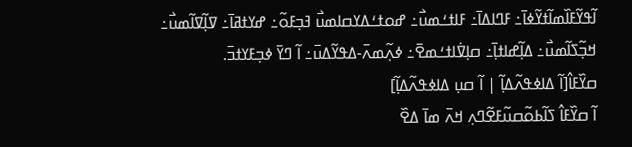ߊ߬ߟߌ߬ߓߊ߰ߘߊ߬ߙߌ߬ߦߊ߫߸ ߓߣߊߡߊ߫߸ ߓߊߙߑߘߎ߯߸ ߝߋߙߑߡߌߛߊߘߎ߯ ߔߏ߲ߓߋ߬߸ ߝߌߙߥߊ߫߸ ߜߊ߲߬ߜߊ߬ߘߎ߯߸ ߞߏ߲߬ߖߊ߬ߘߎ߯߸ ߡߊ߲߬ߝߊߙߊ߲߫߸ ߛߊ߲ߜ߭ߊߙߑߘߐ߫߸ ߦߍ߲߬ߘߍ߫-ߡߟߌ߬ߡߎ߫߸ ߊ߬ ߣߌ߫ ߦߏ߲ߓߌߙߏ߫.
ߛߌ߰ߓߊ߮[ߊ߬ ߡߊߦߟߍ߬ߡߊ߲߬ | ߊ߬ ߛߎ߲ ߡߊߦߟߍ߬ߡߊ߲߬]
ߊ߬ ߛߌ߰ߓߊ߮ ߖߊ߬ߕߋ߬ߛߎ߬ߓߐ߬ߣߍ߲ ߞߍ߫ ߘߊ߫ ߡߐ߰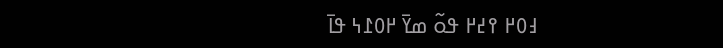߃߀߂ ߉߄߂ ߟߋ߬ ߘߌ߫ ߂߀߁߆ ߟߊ߫